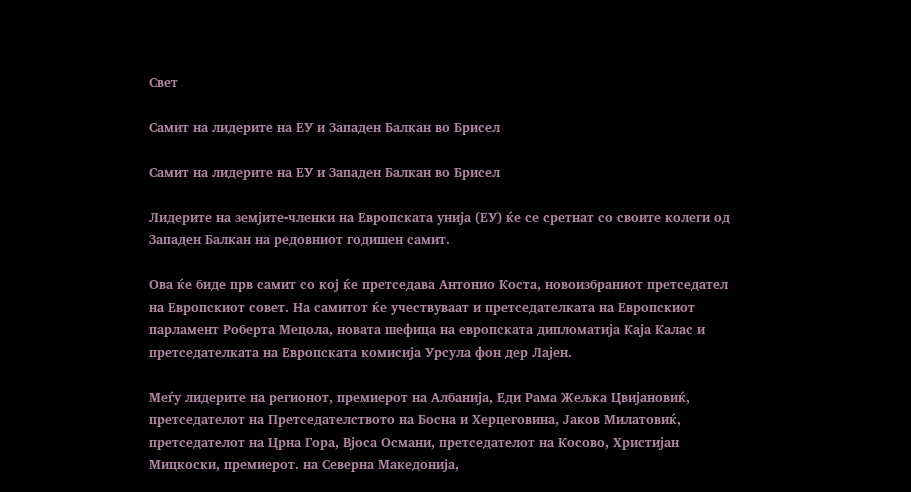Свет

Самит на лидерите на ЕУ и Западен Балкан во Брисел

Самит на лидерите на ЕУ и Западен Балкан во Брисел

Лидерите на земјите-членки на Европската унија (ЕУ) ќе се сретнат со своите колеги од Западен Балкан на редовниот годишен самит.

Ова ќе биде прв самит со кој ќе претседава Антонио Коста, новоизбраниот претседател на Европскиот совет. На самитот ќе учествуваат и претседателката на Европскиот парламент Роберта Мецола, новата шефица на европската дипломатија Каја Калас и претседателката на Европската комисија Урсула фон дер Лајен.

Меѓу лидерите на регионот, премиерот на Албанија, Еди Рама Жељка Цвијановиќ, претседателот на Претседателството на Босна и Херцеговина, Јаков Милатовиќ, претседателот на Црна Гора, Вјоса Османи, претседателот на Косово, Христијан Мицкоски, премиерот. на Северна Македонија,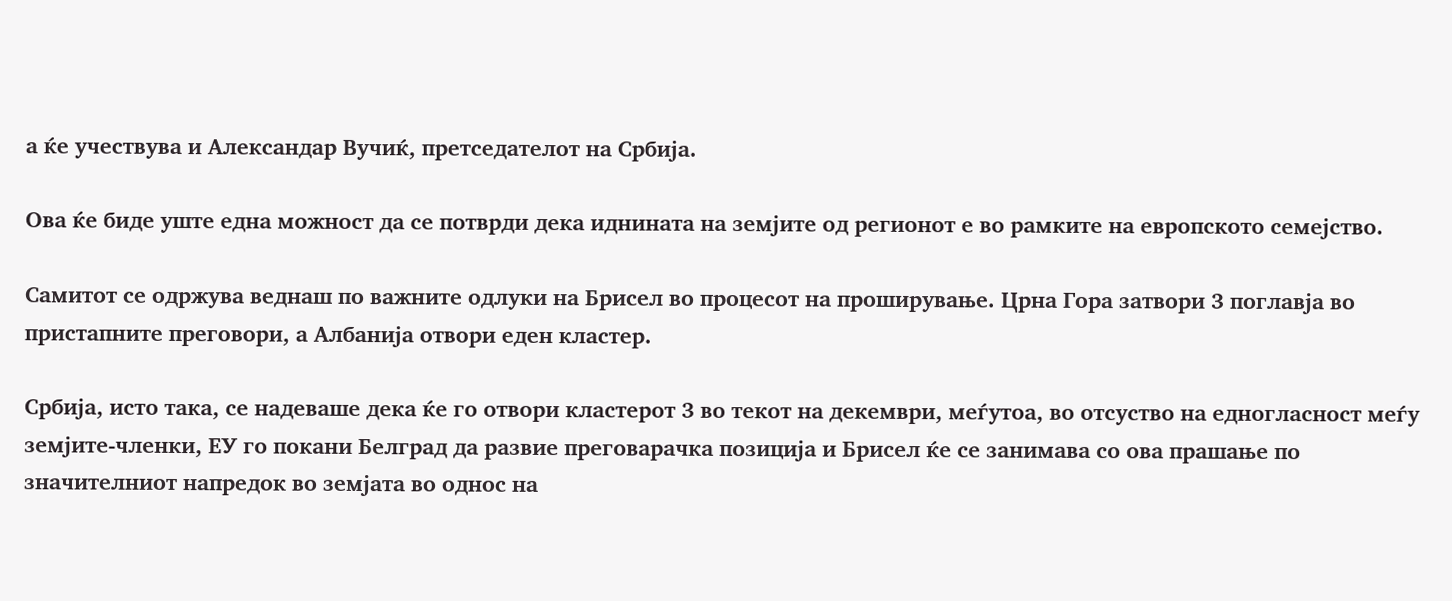а ќе учествува и Александар Вучиќ, претседателот на Србија.

Ова ќе биде уште една можност да се потврди дека иднината на земјите од регионот е во рамките на европското семејство.

Самитот се одржува веднаш по важните одлуки на Брисел во процесот на проширување. Црна Гора затвори 3 поглавја во пристапните преговори, а Албанија отвори еден кластер.

Србија, исто така, се надеваше дека ќе го отвори кластерот 3 во текот на декември, меѓутоа, во отсуство на едногласност меѓу земјите-членки, ЕУ го покани Белград да развие преговарачка позиција и Брисел ќе се занимава со ова прашање по значителниот напредок во земјата во однос на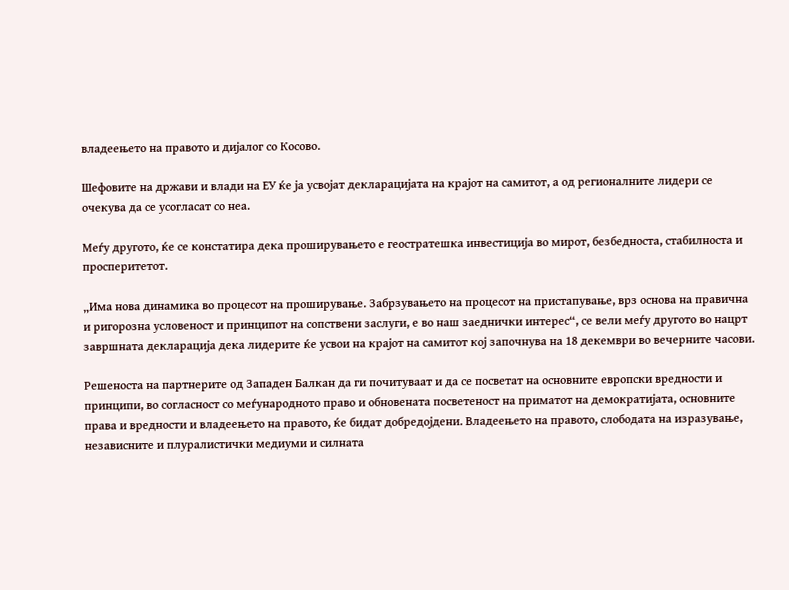владеењето на правото и дијалог со Косово.

Шефовите на држави и влади на ЕУ ќе ја усвојат декларацијата на крајот на самитот, а од регионалните лидери се очекува да се усогласат со неа.

Меѓу другото, ќе се констатира дека проширувањето е геостратешка инвестиција во мирот, безбедноста, стабилноста и просперитетот.

„Има нова динамика во процесот на проширување. Забрзувањето на процесот на пристапување, врз основа на правична и ригорозна условеност и принципот на сопствени заслуги, е во наш заеднички интерес“, се вели меѓу другото во нацрт завршната декларација дека лидерите ќе усвои на крајот на самитот кој започнува на 18 декември во вечерните часови.

Решеноста на партнерите од Западен Балкан да ги почитуваат и да се посветат на основните европски вредности и принципи, во согласност со меѓународното право и обновената посветеност на приматот на демократијата, основните права и вредности и владеењето на правото, ќе бидат добредојдени. Владеењето на правото, слободата на изразување, независните и плуралистички медиуми и силната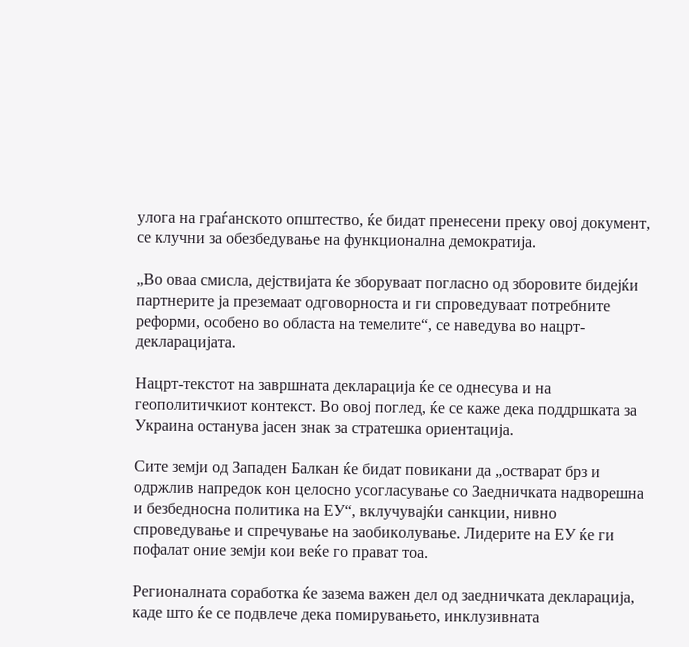улога на граѓанското општество, ќе бидат пренесени преку овој документ, се клучни за обезбедување на функционална демократија.

„Во оваа смисла, дејствијата ќе зборуваат погласно од зборовите бидејќи партнерите ја преземаат одговорноста и ги спроведуваат потребните реформи, особено во областа на темелите“, се наведува во нацрт-декларацијата.

Нацрт-текстот на завршната декларација ќе се однесува и на геополитичкиот контекст. Во овој поглед, ќе се каже дека поддршката за Украина останува јасен знак за стратешка ориентација.

Сите земји од Западен Балкан ќе бидат повикани да „остварат брз и одржлив напредок кон целосно усогласување со Заедничката надворешна и безбедносна политика на ЕУ“, вклучувајќи санкции, нивно спроведување и спречување на заобиколување. Лидерите на ЕУ ќе ги пофалат оние земји кои веќе го прават тоа.

Регионалната соработка ќе зазема важен дел од заедничката декларација, каде што ќе се подвлече дека помирувањето, инклузивната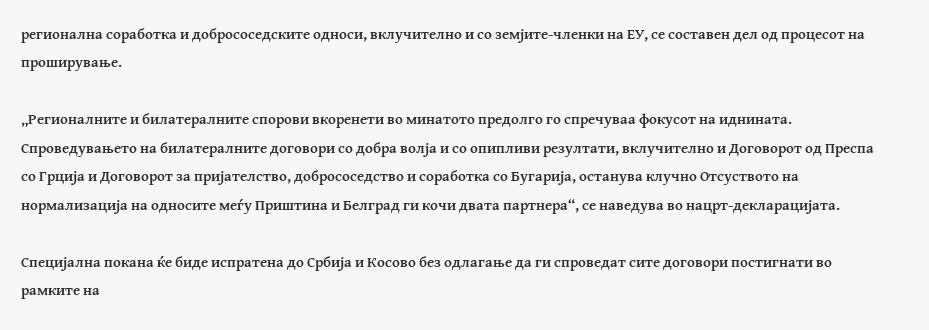регионална соработка и добрососедските односи, вклучително и со земјите-членки на ЕУ, се составен дел од процесот на проширување.

„Регионалните и билатералните спорови вкоренети во минатото предолго го спречуваа фокусот на иднината. Спроведувањето на билатералните договори со добра волја и со опипливи резултати, вклучително и Договорот од Преспа со Грција и Договорот за пријателство, добрососедство и соработка со Бугарија, останува клучно Отсуството на нормализација на односите меѓу Приштина и Белград ги кочи двата партнера“, се наведува во нацрт-декларацијата.

Специјална покана ќе биде испратена до Србија и Косово без одлагање да ги спроведат сите договори постигнати во рамките на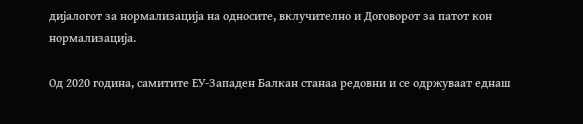дијалогот за нормализација на односите, вклучително и Договорот за патот кон нормализација.

Од 2020 година, самитите ЕУ-Западен Балкан станаа редовни и се одржуваат еднаш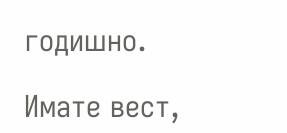годишно.

Имате вест,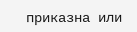приказна или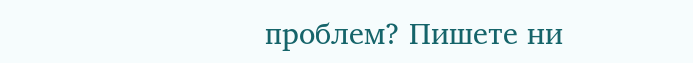проблем? Пишете ни